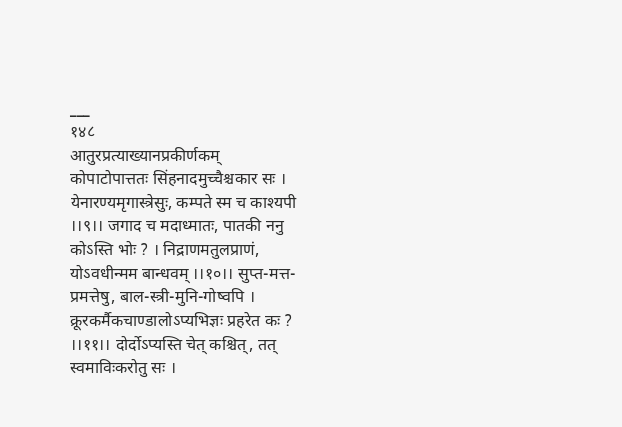___
१४८
आतुरप्रत्याख्यानप्रकीर्णकम्
कोपाटोपात्ततः सिंहनादमुच्चैश्चकार सः । येनारण्यमृगास्त्रेसुः, कम्पते स्म च काश्यपी ।।९।। जगाद च मदाध्मातः, पातकी ननु कोऽस्ति भोः ? । निद्राणमतुलप्राणं, योऽवधीन्मम बान्धवम् ।।१०।। सुप्त-मत्त-प्रमत्तेषु, बाल-स्त्री-मुनि-गोष्वपि । क्रूरकर्मैकचाण्डालोऽप्यभिज्ञः प्रहरेत कः ? ।।११।। दोर्दोऽप्यस्ति चेत् कश्चित्, तत् स्वमाविःकरोतु सः ।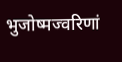भुजोष्मज्वरिणां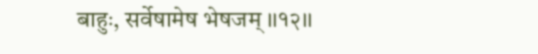बाहुः, सर्वेषामेष भेषजम् ।।१२।।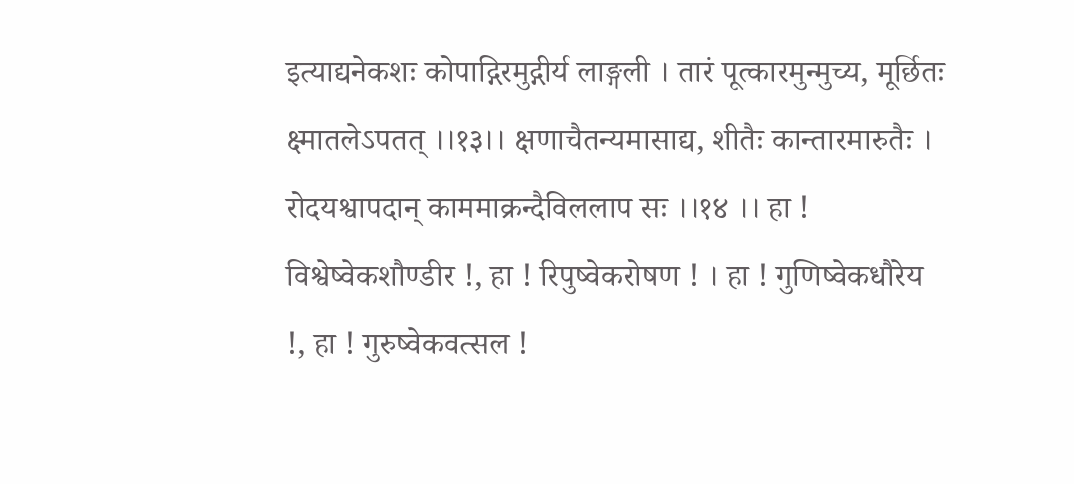इत्याद्यनेकशः कोपाद्गिरमुद्गीर्य लाङ्गली । तारं पूत्कारमुन्मुच्य, मूर्छितः क्ष्मातलेऽपतत् ।।१३।। क्षणाचैतन्यमासाद्य, शीतैः कान्तारमारुतैः । रोदयश्वापदान् काममाक्रन्दैविललाप सः ।।१४ ।। हा ! विश्वेष्वेकशौण्डीर !, हा ! रिपुष्वेकरोषण ! । हा ! गुणिष्वेकधौरेय !, हा ! गुरुष्वेकवत्सल !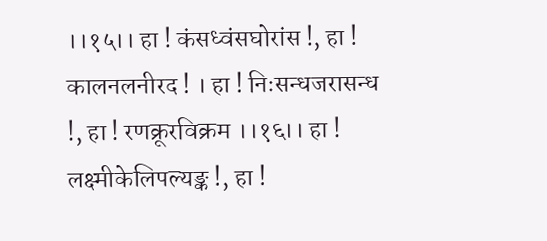।।१५।। हा ! कंसध्वंसघोरांस !, हा ! कालनलनीरद ! । हा ! निःसन्धजरासन्ध !, हा ! रणक्रूरविक्रम ।।१६।। हा ! लक्ष्मीकेलिपल्यङ्क !, हा !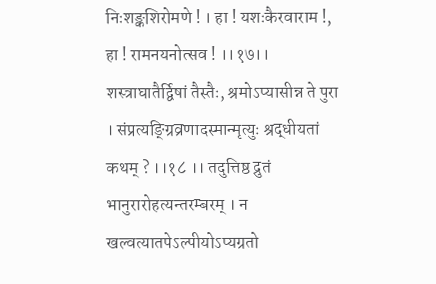निःशङ्कशिरोमणे ! । हा ! यशःकैरवाराम !, हा ! रामनयनोत्सव ! ।।१७।। शस्त्राघातैर्द्विषां तैस्तैः, श्रमोऽप्यासीन्न ते पुरा । संप्रत्यङ्ग्रिव्रणादस्मान्मृत्युः श्रद्धीयतां कथम् ? ।।१८ ।। तदुत्तिष्ठ द्रुतं भानुरारोहत्यन्तरम्बरम् । न खल्वत्यातपेऽल्पीयोऽप्यग्रतो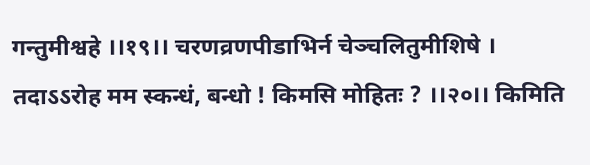गन्तुमीश्वहे ।।१९।। चरणव्रणपीडाभिर्न चेञ्चलितुमीशिषे । तदाऽऽरोह मम स्कन्धं, बन्धो ! किमसि मोहितः ? ।।२०।। किमिति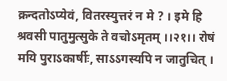क्रन्दतोऽप्येवं, वितरस्युत्तरं न मे ? । इमे हि श्रवसी पातुमुत्सुके ते वचोऽमृतम् ।।२१।। रोषं मयि पुराऽकार्षीः, साऽऽगस्यपि न जातुचित् ।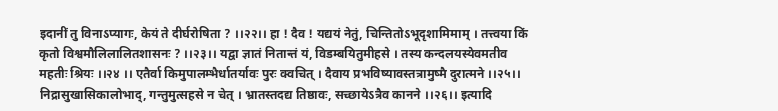इदानीं तु विनाऽप्यागः, केयं ते दीर्घरोषिता ? ।।२२।। हा ! दैव ! यद्ययं नेतुं, चिन्तितोऽभूदृशामिमाम् । तत्त्वया किं कृतो विश्वमौलिलालितशासनः ? ।।२३।। यद्वा ज्ञातं नितान्तं यं, विडम्बयितुमीहसे । तस्य कन्दलयस्येवमतीव महतीः श्रियः ।।२४ ।। एतैर्वा किमुपालम्भैर्धातर्यावः पुरः क्वचित् । दैवाय प्रभविष्यावस्तत्रामुष्मै दुरात्मने ।।२५।। निद्रासुखासिकालोभाद्, गन्तुमुत्सहसे न चेत् । भ्रातस्तदद्य तिष्ठावः, सच्छायेऽत्रैव कानने ।।२६।। इत्यादि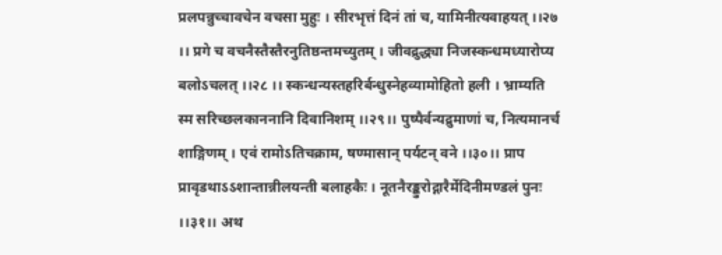प्रलपन्नुच्चावचेन वचसा मुहुः । सीरभृत्तं दिनं तां च, यामिनीत्यवाहयत् ।।२७ ।। प्रगे च वचनैस्तैस्तैरनुतिष्ठन्तमच्युतम् । जीवद्रुद्ध्या निजस्कन्धमध्यारोप्य बलोऽचलत् ।।२८ ।। स्कन्धन्यस्तहरिर्बन्धुस्नेहव्यामोहितो हली । भ्राम्यति स्म सरिच्छलकाननानि दिवानिशम् ।।२९।। पुष्पैर्वन्यद्रुमाणां च, नित्यमानर्च शाङ्गिणम् । एवं रामोऽतिचक्राम, षण्मासान् पर्यटन् वने ।।३०।। प्राप प्रावृडथाऽऽशान्तान्नीलयन्ती बलाहकैः । नूतनैरङ्कुरोद्गारैर्मेदिनीमण्डलं पुनः ।।३१।। अथ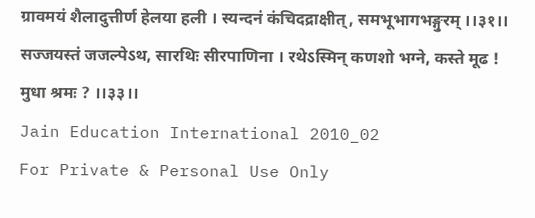ग्रावमयं शैलादुत्तीर्ण हेलया हली । स्यन्दनं कंचिदद्राक्षीत्, समभूभागभङ्गुरम् ।।३१।। सज्जयस्तं जजल्पेऽथ, सारथिः सीरपाणिना । रथेऽस्मिन् कणशो भग्ने, कस्ते मूढ ! मुधा श्रमः ? ।।३३।।
Jain Education International 2010_02
For Private & Personal Use Only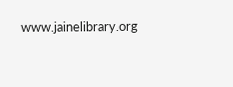www.jainelibrary.org